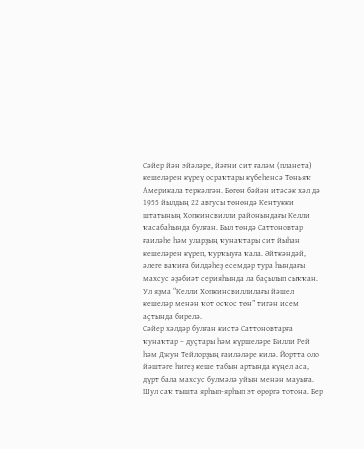Сәйер йән эйәләре, йәғни сит ғаләм (планета) кешеләрен күреү осраҡтары күбеһенсә Төньяҡ Америкала теркәлгән. Бөгөн бәйән итәсәк хәл дә 1955 йылдың 22 авгусы төнөндә Кентукки штатының Хопкинсвилли районындағы Келли ҡасабаһында булған. Был төндә Саттоновтар ғаиләһе һәм уларҙың ҡунаҡтары сит йыһан кешеләрен күреп, ҡурҡыуға ҡала. Әйткәндәй, әлеге ваҡиға билдәһеҙ есемдәр тура һындағы махсус әҙәбиәт серияһында ла баҫылып сыҡҡан. Ул яҙма “Келли Хопкинсвиллилағы йәшел кешеләр менән ҡот осҡос төн” тигән исем аҫтында бирелә.
Сәйер хәлдәр булған кистә Саттоновтарға ҡунаҡтар – дуҫтары һәм күршеләре Билли Рей һәм Джун Тейлорҙың ғаиләләре килә. Йортта оло йәштәге һигеҙ кеше табын артында күңел аса, дүрт бала махсус булмәлә уйын менән мауыға. Шул саҡ тышта ярһып-ярһып эт өрөргә тотона. Бер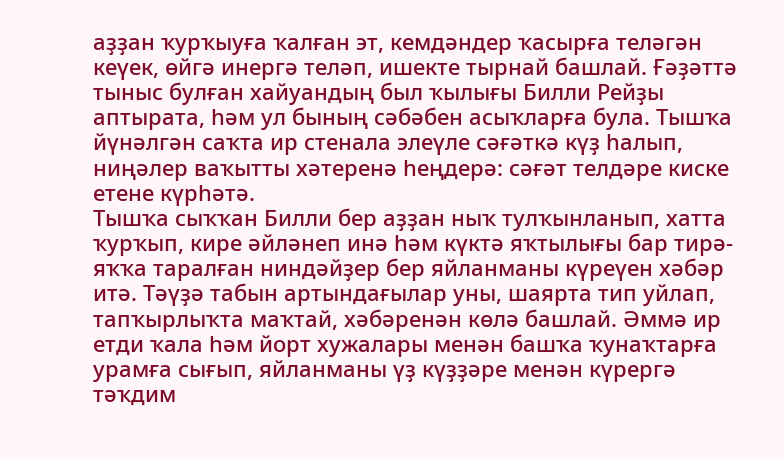аҙҙан ҡурҡыуға ҡалған эт, кемдәндер ҡасырға теләгән кеүек, өйгә инергә теләп, ишекте тырнай башлай. Ғәҙәттә тыныс булған хайуандың был ҡылығы Билли Рейҙы аптырата, һәм ул бының сәбәбен асыҡларға була. Тышҡа йүнәлгән саҡта ир стенала элеүле сәғәткә күҙ һалып, ниңәлер ваҡытты хәтеренә һеңдерә: сәғәт телдәре киске етене күрһәтә.
Тышҡа сыҡҡан Билли бер аҙҙан ныҡ тулҡынланып, хатта ҡурҡып, кире әйләнеп инә һәм күктә яҡтылығы бар тирә-яҡҡа таралған ниндәйҙер бер яйланманы күреүен хәбәр итә. Тәүҙә табын артындағылар уны, шаярта тип уйлап, тапҡырлыҡта маҡтай, хәбәренән көлә башлай. Әммә ир етди ҡала һәм йорт хужалары менән башҡа ҡунаҡтарға урамға сығып, яйланманы үҙ күҙҙәре менән күрергә тәҡдим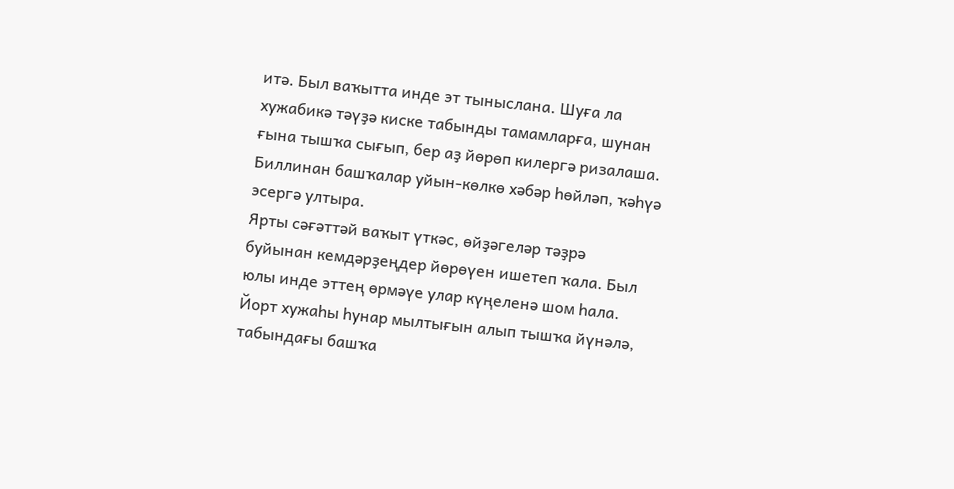итә. Был ваҡытта инде эт тыныслана. Шуға ла хужабикә тәүҙә киске табынды тамамларға, шунан ғына тышҡа сығып, бер аҙ йөрөп килергә ризалаша. Биллинан башҡалар уйын-көлкө хәбәр һөйләп, ҡәһүә эсергә ултыра.
Ярты сәғәттәй ваҡыт үткәс, өйҙәгеләр тәҙрә буйынан кемдәрҙеңдер йөрөүен ишетеп ҡала. Был юлы инде эттең өрмәүе улар күңеленә шом һала. Йорт хужаһы һунар мылтығын алып тышҡа йүнәлә, табындағы башҡа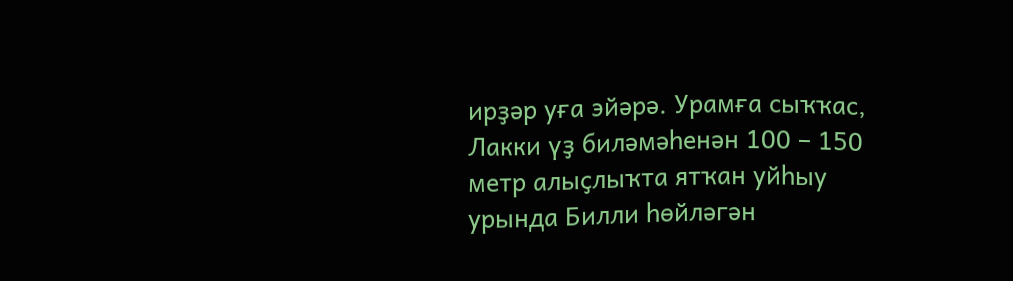ирҙәр уға эйәрә. Урамға сыҡҡас, Лакки үҙ биләмәһенән 100 – 150 метр алыҫлыҡта ятҡан уйһыу урында Билли һөйләгән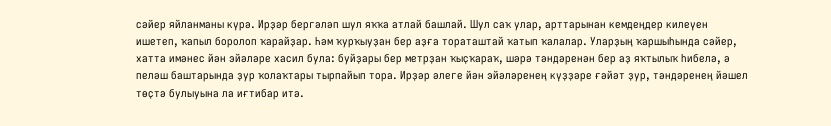сәйер яйланманы күрә. Ирҙәр бергәләп шул яҡҡа атлай башлай. Шул саҡ улар, арттарынан кемдеңдер килеүен ишетеп, ҡапыл боролоп ҡарайҙар. Һәм ҡурҡыуҙан бер аҙға тораташтай ҡатып ҡалалар. Уларҙың ҡаршыһында сәйер, хатта имәнес йән эйәләре хасил була: буйҙары бер метрҙан ҡыҫҡараҡ, шәрә тәндәренән бер аҙ яҡтылыҡ һибелә, ә пеләш баштарында ҙур ҡолаҡтары тырпайып тора. Ирҙәр әлеге йән эйәләренең күҙҙәре ғәйәт ҙур, тәндәренең йәшел төҫтә булыуына ла иғтибар итә.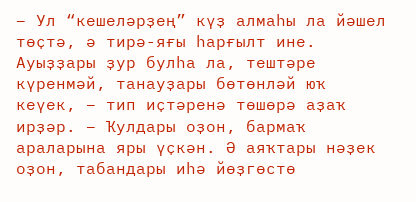– Ул “кешеләрҙең” күҙ алмаһы ла йәшел төҫтә, ә тирә-яғы һарғылт ине. Ауыҙҙары ҙур булһа ла, тештәре күренмәй, танауҙары бөтөнләй юҡ кеүек, – тип иҫтәренә төшөрә аҙаҡ ирҙәр. – Ҡулдары оҙон, бармаҡ араларына яры үҫкән. Ә аяҡтары нәҙек оҙон, табандары иһә йөҙгөстө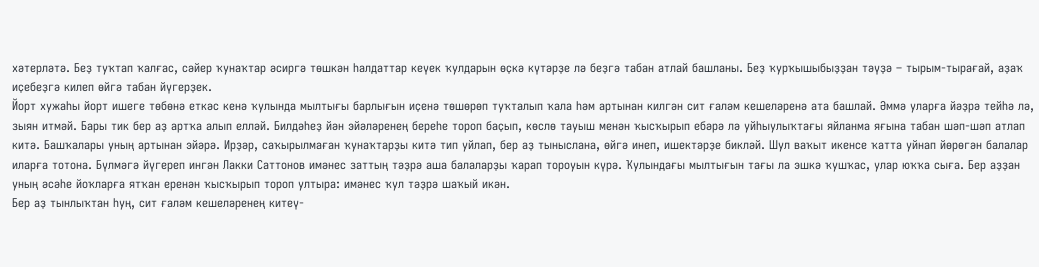хәтерләтә. Беҙ туҡтап ҡалғас, сәйер ҡунаҡтар әсиргә төшкән һалдаттар кеүек ҡулдарын өҫкә күтәрҙе лә беҙгә табан атлай башланы. Беҙ ҡурҡышыбыҙҙан тәүҙә – тырым-тырағай, аҙаҡ иҫебеҙгә килеп өйгә табан йүгерҙек.
Йорт хужаһы йорт ишеге төбөнә еткәс кенә ҡулында мылтығы барлығын иҫенә төшөрөп туҡталып ҡала һәм артынан килгән сит ғаләм кешеләренә ата башлай. Әммә уларға йәҙрә тейһә лә, зыян итмәй. Бары тик бер аҙ артҡа алып елләй. Билдәһеҙ йән эйәләренең береһе тороп баҫып, көслө тауыш менән ҡысҡырып ебәрә лә уйһыулыҡтағы яйланма яғына табан шәп-шәп атлап китә. Башҡалары уның артынан эйәрә. Ирҙәр, саҡырылмаған ҡунаҡтарҙы китә тип уйлап, бер аҙ тыныслана, өйгә инеп, ишектәрҙе бикләй. Шул ваҡыт икенсе ҡатта уйнап йөрөгән балалар иларға тотона. Бүлмәгә йүгереп ингән Лакки Саттонов имәнес заттың тәҙрә аша балаларҙы ҡарап тороуын күрә. Ҡулындағы мылтығын тағы ла эшкә ҡушҡас, улар юҡҡа сыға. Бер аҙҙан уның әсәһе йоҡларға ятҡан еренән ҡысҡырып тороп ултыра: имәнес ҡул тәҙрә шаҡый икән.
Бер аҙ тынлыҡтан һуң, сит ғаләм кешеләренең китеү-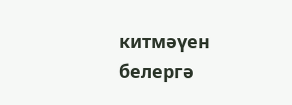китмәүен белергә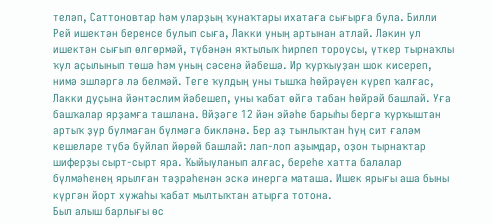теләп, Саттоновтар һәм уларҙың ҡунаҡтары ихатаға сығырға була. Билли Рей ишектән беренсе булып сыға, Лакки уның артынан атлай. Ләкин ул ишектән сығып өлгөрмәй, түбәнән яҡтылыҡ һирпеп тороусы, үткер тырнаҡлы ҡул аҫылынып төшә һәм уның сәсенә йәбешә. Ир ҡурҡыуҙан шок кисереп, нимә эшләргә лә белмәй. Теге ҡулдың уны тышҡа һөйрәүен күреп ҡалғас, Лакки дуҫына йәнтәслим йәбешеп, уны ҡабат өйгә табан һөйрәй башлай. Уға башҡалар ярҙамға ташлана. Өйҙәге 12 йән эйәһе барыһы бергә ҡурҡыштан артыҡ ҙур булмаған бүлмәгә бикләнә. Бер аҙ тынлыҡтан һуң сит ғаләм кешеләре түбә буйлап йөрөй башлай: лап-лоп аҙымдар, оҙон тырнаҡтар шиферҙы сырт-сырт яра. Ҡыйыуланып алғас, береһе хатта балалар бүлмәһенең ярылған тәҙрәһенән эскә инергә маташа. Ишек ярығы аша быны күргән йорт хужаһы ҡабат мылтыҡтан атырға тотона.
Был алыш барлығы өс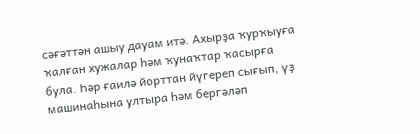сәғәттән ашыу дауам итә. Ахырҙа ҡурҡыуға ҡалған хужалар һәм ҡунаҡтар ҡасырға була. Һәр ғаилә йорттан йүгереп сығып, үҙ машинаһына ултыра һәм бергәләп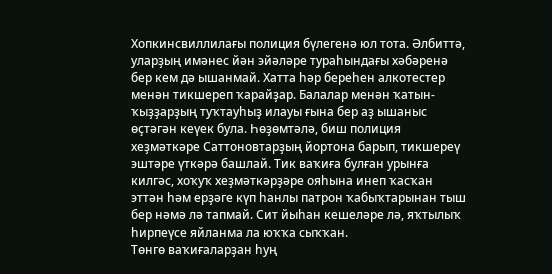Хопкинсвиллилағы полиция бүлегенә юл тота. Әлбиттә, уларҙың имәнес йән эйәләре тураһындағы хәбәренә бер кем дә ышанмай. Хатта һәр береһен алкотестер менән тикшереп ҡарайҙар. Балалар менән ҡатын-ҡыҙҙарҙың туҡтауһыҙ илауы ғына бер аҙ ышаныс өҫтәгән кеүек була. Һөҙөмтәлә, биш полиция хеҙмәткәре Саттоновтарҙың йортона барып, тикшереү эштәре үткәрә башлай. Тик ваҡиға булған урынға килгәс, хоҡуҡ хеҙмәткәрҙәре ояһына инеп ҡасҡан эттән һәм ерҙәге күп һанлы патрон ҡабыҡтарынан тыш бер нәмә лә тапмай. Сит йыһан кешеләре лә, яҡтылыҡ һирпеүсе яйланма ла юҡҡа сыҡҡан.
Төнгө ваҡиғаларҙан һуң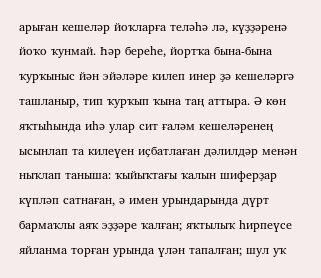арыған кешеләр йоҡларға теләһә лә, күҙҙәренә йоҡо ҡунмай. Һәр береһе, йортҡа бына-бына ҡурҡыныс йән эйәләре килеп инер ҙә кешеләргә ташланыр, тип ҡурҡып ҡына таң аттыра. Ә көн яҡтыһында иһә улар сит ғаләм кешеләренең ысынлап та килеүен иҫбатлаған дәлилдәр менән ныҡлап таныша: ҡыйыҡтағы ҡалын шиферҙар күпләп сатнаған, ә имен урындарында дүрт бармаҡлы аяҡ эҙҙәре ҡалған; яҡтылыҡ һирпеүсе яйланма торған урында үлән тапалған; шул уҡ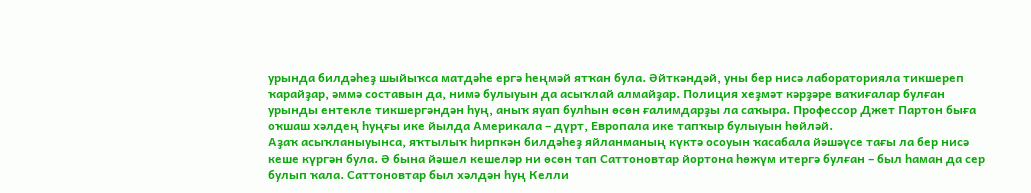урында билдәһеҙ шыйыҡса матдәһе ергә һеңмәй ятҡан була. Әйткәндәй, уны бер нисә лабораторияла тикшереп ҡарайҙар, әммә составын да, нимә булыуын да асыҡлай алмайҙар. Полиция хеҙмәт кәрҙәре ваҡиғалар булған урынды ентекле тикшергәндән һуң, аныҡ яуап булһын өсөн ғалимдарҙы ла саҡыра. Профессор Джет Партон быға оҡшаш хәлдең һуңғы ике йылда Америкала – дүрт, Европала ике тапҡыр булыуын һөйләй.
Аҙаҡ асыҡланыуынса, яҡтылыҡ һирпкән билдәһеҙ яйланманың күктә осоуын ҡасабала йәшәүсе тағы ла бер нисә кеше күргән була. Ә бына йәшел кешеләр ни өсөн тап Саттоновтар йортона һөжүм итергә булған – был һаман да сер булып ҡала. Саттоновтар был хәлдән һуң Келли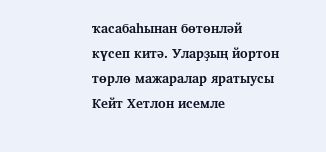ҡасабаһынан бөтөнләй күсеп китә. Уларҙың йортон төрлө мажаралар яратыусы Кейт Хетлон исемле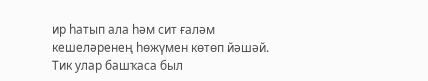ир һатып ала һәм сит ғаләм кешеләренең һөжүмен көтөп йәшәй. Тик улар башҡаса был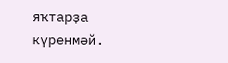яҡтарҙа күренмәй.